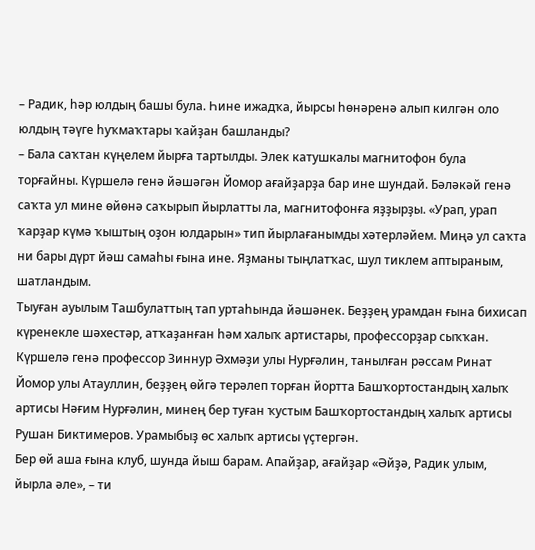– Радик, һәр юлдың башы була. Һине ижадҡа, йырсы һөнәренә алып килгән оло юлдың тәүге һуҡмаҡтары ҡайҙан башланды?
– Бала саҡтан күңелем йырға тартылды. Элек катушкалы магнитофон була торғайны. Күршелә генә йәшәгән Йомор ағайҙарҙа бар ине шундай. Бәләкәй генә саҡта ул мине өйөнә саҡырып йырлатты ла, магнитофонға яҙҙырҙы. «Урап, урап ҡарҙар күмә ҡыштың оҙон юлдарын» тип йырлағанымды хәтерләйем. Миңә ул саҡта ни бары дүрт йәш самаһы ғына ине. Яҙманы тыңлатҡас, шул тиклем аптыраным, шатландым.
Тыуған ауылым Ташбулаттың тап уртаһында йәшәнек. Беҙҙең урамдан ғына бихисап күренекле шәхестәр, атҡаҙанған һәм халыҡ артистары, профессорҙар сыҡҡан. Күршелә генә профессор Зиннур Әхмәҙи улы Нурғәлин, танылған рәссам Ринат Йомор улы Атауллин, беҙҙең өйгә терәлеп торған йортта Башҡортостандың халыҡ артисы Нәғим Нурғәлин, минең бер туған ҡустым Башҡортостандың халыҡ артисы Рушан Биктимеров. Урамыбыҙ өс халыҡ артисы үҫтергән.
Бер өй аша ғына клуб, шунда йыш барам. Апайҙар, ағайҙар «Әйҙә, Радик улым, йырла әле», – ти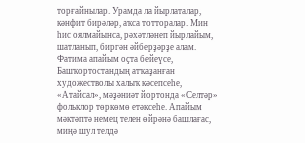торғайнылар. Урамда ла йырлаталар, кәнфит бирәләр, аҡса тотторалар. Мин һис оялмайынса, рәхәтләнеп йырлайым, шатланып, биргән әйберҙәрҙе алам.
Фатима апайым оҫта бейеүсе, Башҡортостандың атҡаҙанған художестволы халыҡ кәсепсеһе, «Атайсал», мәҙәниәт йортонда «Селтәр» фольклор төркөмө етәксеһе. Апайым мәктәптә немец телен өйрәнә башлағас, миңә шул телдә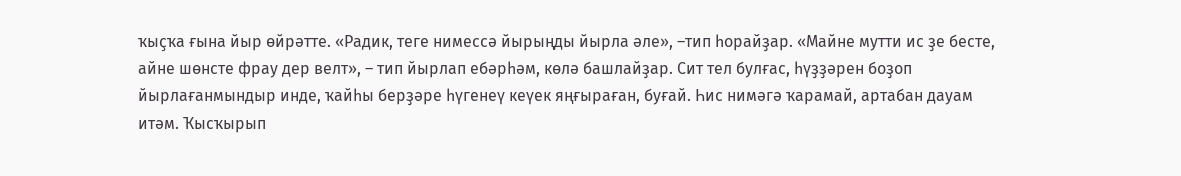ҡыҫҡа ғына йыр өйрәтте. «Радик, теге нимессә йырыңды йырла әле», –тип һорайҙар. «Майне мутти ис ҙе бесте, айне шөнсте фрау дер велт», – тип йырлап ебәрһәм, көлә башлайҙар. Сит тел булғас, һүҙҙәрен боҙоп йырлағанмындыр инде, ҡайһы берҙәре һүгенеү кеүек яңғыраған, буғай. Һис нимәгә ҡарамай, артабан дауам итәм. Ҡысҡырып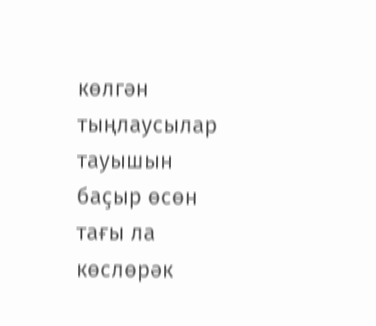көлгән тыңлаусылар тауышын баҫыр өсөн тағы ла көслөрәк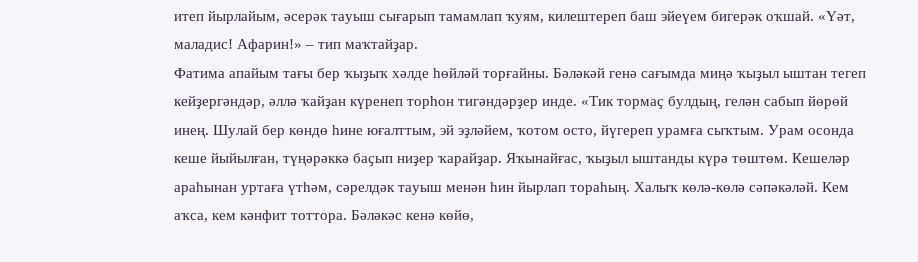итеп йырлайым, әсерәк тауыш сығарып тамамлап ҡуям, килештереп баш эйеүем бигерәк оҡшай. «Үәт, маладис! Афарин!» – тип маҡтайҙар.
Фатима апайым тағы бер ҡыҙыҡ хәлде һөйләй торғайны. Бәләкәй генә сағымда миңә ҡыҙыл ыштан тегеп кейҙергәндәр, әллә ҡайҙан күренеп торһон тигәндәрҙер инде. «Тик тормаҫ булдың, гелән сабып йөрөй инең. Шулай бер көндө һине юғалттым, эй эҙләйем, ҡотом осто, йүгереп урамға сыҡтым. Урам осонда кеше йыйылған, түңәрәккә баҫып ниҙер ҡарайҙар. Яҡынайғас, ҡыҙыл ыштанды күрә төштөм. Кешеләр араһынан уртаға үтһәм, сәрелдәк тауыш менән һин йырлап тораһың. Халыҡ көлә-көлә сәпәкәләй. Кем аҡса, кем кәнфит тоттора. Бәләкәс кенә көйө,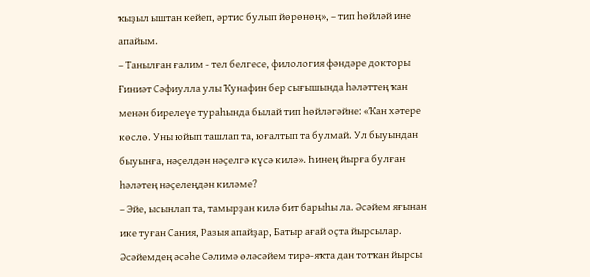ҡыҙыл ыштан кейеп, әртис булып йөрөнөң», – тип һөйләй ине апайым.
– Танылған ғалим - тел белгесе, филология фәндәре докторы Ғиниәт Сәфиулла улы Ҡунафин бер сығышында һәләттең ҡан менән бирелеүе тураһында былай тип һөйләгәйне: «Ҡан хәтере көслө. Уны юйып ташлап та, юғалтып та булмай. Ул быуындан быуынға, нәҫелдән нәҫелгә күсә килә». Һинең йырға булған һәләтең нәҫелеңдән киләме?
– Эйе, ысынлап та, тамырҙан килә бит барыһы ла. Әсәйем яғынан ике туған Сания, Разыя апайҙар, Батыр ағай оҫта йырсылар. Әсәйемдең әсәһе Сәлимә өләсәйем тирә-яҡта дан тотҡан йырсы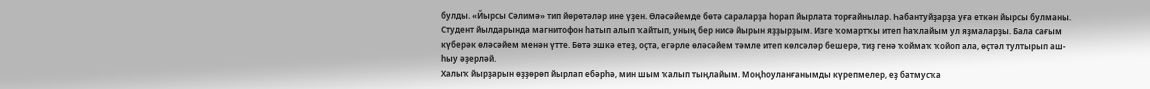булды. «Йырсы Сәлимә» тип йөрөтәләр ине үҙен. Өләсәйемде бөтә сараларҙа һорап йырлата торғайнылар. Һабантуйҙарҙа уға еткән йырсы булманы. Студент йылдарында магнитофон һатып алып ҡайтып, уның бер нисә йырын яҙҙырҙым. Изге ҡомартҡы итеп һаҡлайым ул яҙмаларҙы. Бала сағым күберәк өләсәйем менән үтте. Бөтә эшкә етеҙ, оҫта, егәрле өләсәйем тәмле итеп көлсәләр бешерә, тиҙ генә ҡоймаҡ ҡойоп ала, өҫтәл тултырып аш-һыу әҙерләй.
Халыҡ йырҙарын өҙҙөрөп йырлап ебәрһә, мин шым ҡалып тыңлайым. Моңһоуланғанымды күрепмелер, еҙ батмусҡа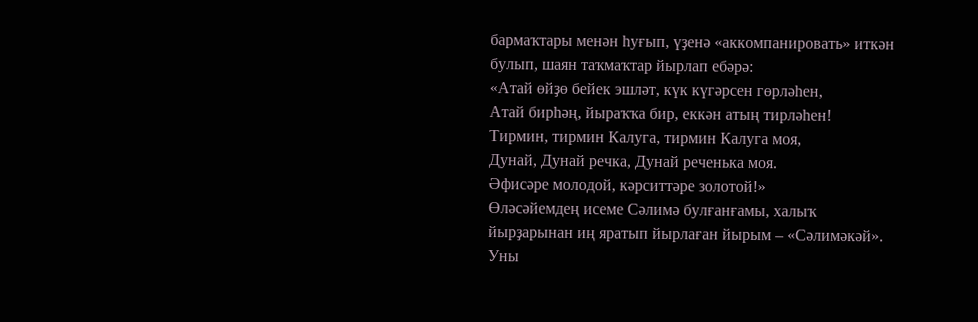бармаҡтары менән һуғып, үҙенә «аккомпанировать» иткән булып, шаян таҡмаҡтар йырлап ебәрә:
«Атай өйҙө бейек эшләт, күк күгәрсен гөрләһен,
Атай бирһәң, йыраҡҡа бир, еккән атың тирләһен!
Тирмин, тирмин Калуга, тирмин Калуга моя,
Дунай, Дунай речка, Дунай реченька моя.
Әфисәре молодой, кәрситтәре золотой!»
Өләсәйемдең исеме Сәлимә булғанғамы, халыҡ йырҙарынан иң яратып йырлаған йырым – «Сәлимәкәй». Уны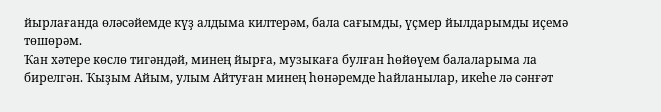йырлағанда өләсәйемде күҙ алдыма килтерәм, бала сағымды, үҫмер йылдарымды иҫемә төшөрәм.
Ҡан хәтере көслө тигәндәй, минең йырға, музыкаға булған һөйөүем балаларыма ла бирелгән. Ҡыҙым Айым, улым Айтуған минең һөнәремде һайланылар, икеһе лә сәнғәт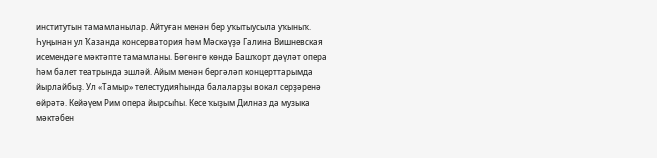институтын тамамланылар. Айтуған менән бер уҡытыусыла уҡыныҡ. Һуңынан ул Ҡазанда консерватория һәм Мәскәүҙә Галина Вишневская исемендәге мәктәпте тамамланы. Бөгөнгө көндә Башҡорт дәүләт опера һәм балет театрында эшләй. Айым менән бергәләп концерттарымда йырлайбыҙ. Ул «Тамыр» телестудияһында балаларҙы вокал серҙәренә өйрәтә. Кейәүем Рим опера йырсыһы. Кесе ҡыҙым Дилназ да музыка мәктәбен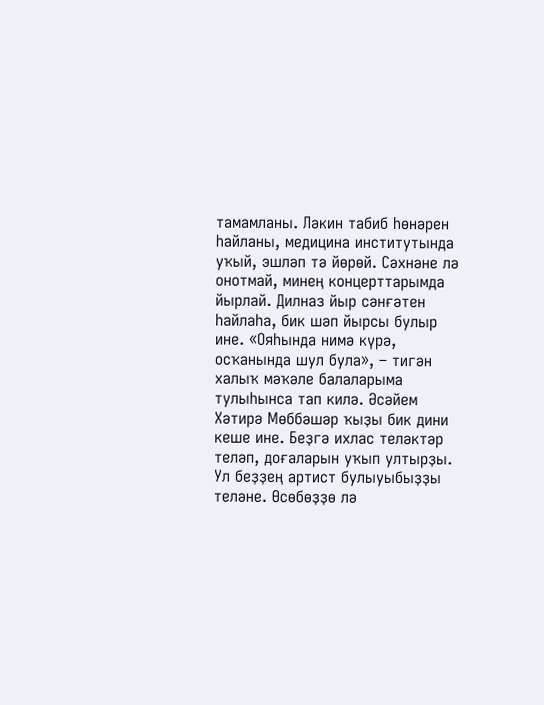тамамланы. Ләкин табиб һөнәрен һайланы, медицина институтында уҡый, эшләп тә йөрөй. Сәхнәне лә онотмай, минең концерттарымда йырлай. Дилназ йыр сәнғәтен һайлаһа, бик шәп йырсы булыр ине. «Ояһында нимә күрә, осҡанында шул була», – тигән халыҡ мәҡәле балаларыма тулыһынса тап килә. Әсәйем Хәтирә Мөббәшәр ҡыҙы бик дини кеше ине. Беҙгә ихлас теләктәр теләп, доғаларын уҡып ултырҙы. Ул беҙҙең артист булыуыбыҙҙы теләне. Өсөбөҙҙө лә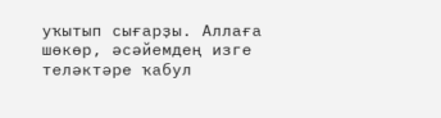уҡытып сығарҙы. Аллаға шөкөр, әсәйемдең изге теләктәре ҡабул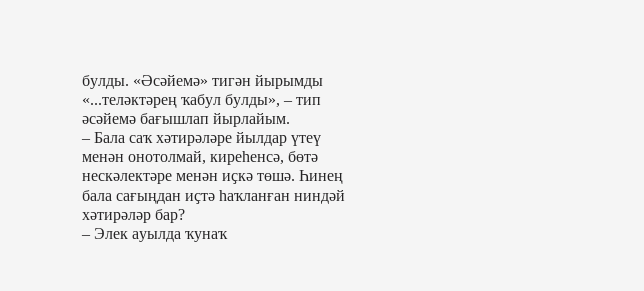булды. «Әсәйемә» тигән йырымды «...теләктәрең ҡабул булды», – тип әсәйемә бағышлап йырлайым.
– Бала саҡ хәтирәләре йылдар үтеү менән онотолмай, киреһенсә, бөтә нескәлектәре менән иҫкә төшә. Һинең бала сағыңдан иҫтә һаҡланған ниндәй хәтирәләр бар?
– Элек ауылда ҡунаҡ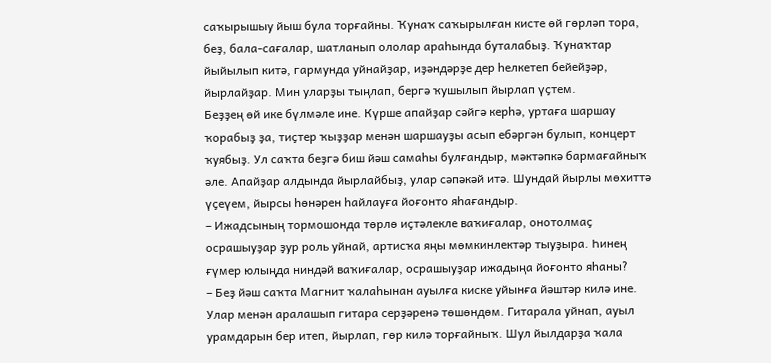саҡырышыу йыш була торғайны. Ҡунаҡ саҡырылған кисте өй гөрләп тора, беҙ, бала-сағалар, шатланып ололар араһында буталабыҙ. Ҡунаҡтар йыйылып китә, гармунда уйнайҙар, иҙәндәрҙе дер һелкетеп бейейҙәр, йырлайҙар. Мин уларҙы тыңлап, бергә ҡушылып йырлап үҫтем.
Беҙҙең өй ике бүлмәле ине. Күрше апайҙар сәйгә керһә, уртаға шаршау ҡорабыҙ ҙа, тиҫтер ҡыҙҙар менән шаршауҙы асып ебәргән булып, концерт ҡуябыҙ. Ул саҡта беҙгә биш йәш самаһы булғандыр, мәктәпкә бармағайныҡ әле. Апайҙар алдында йырлайбыҙ, улар сәпәкәй итә. Шундай йырлы мөхиттә үҫеүем, йырсы һөнәрен һайлауға йоғонто яһағандыр.
– Ижадсының тормошонда төрлө иҫтәлекле ваҡиғалар, онотолмаҫ осрашыуҙар ҙур роль уйнай, артисҡа яңы мөмкинлектәр тыуҙыра. Һинең ғүмер юлыңда ниндәй ваҡиғалар, осрашыуҙар ижадыңа йоғонто яһаны?
– Беҙ йәш саҡта Магнит ҡалаһынан ауылға киске уйынға йәштәр килә ине. Улар менән аралашып гитара серҙәренә төшөндөм. Гитарала уйнап, ауыл урамдарын бер итеп, йырлап, гөр килә торғайныҡ. Шул йылдарҙа ҡала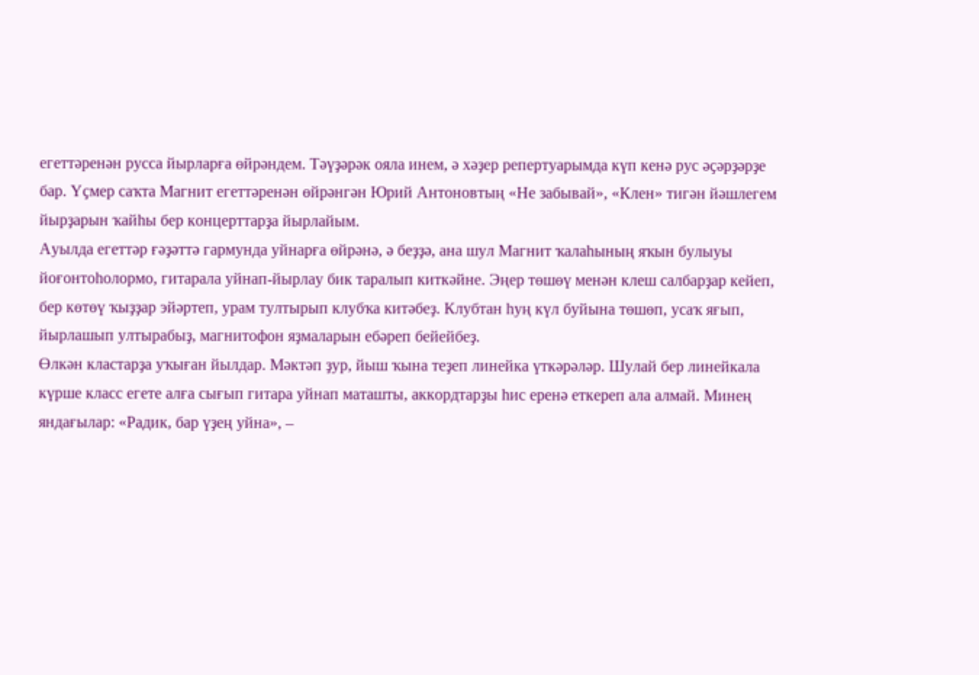егеттәренән русса йырларға өйрәндем. Тәүҙәрәк ояла инем, ә хәҙер репертуарымда күп кенә рус әҫәрҙәрҙе бар. Үҫмер саҡта Магнит егеттәренән өйрәнгән Юрий Антоновтың «Не забывай», «Клен» тигән йәшлегем йырҙарын ҡайһы бер концерттарҙа йырлайым.
Ауылда егеттәр ғәҙәттә гармунда уйнарға өйрәнә, ә беҙҙә, ана шул Магнит ҡалаһының яҡын булыуы йоғонтоһолормо, гитарала уйнап-йырлау бик таралып киткәйне. Эңер төшөү менән клеш салбарҙар кейеп, бер көтөү ҡыҙҙар эйәртеп, урам тултырып клубҡа китәбеҙ. Клубтан һуң күл буйына төшөп, усаҡ яғып, йырлашып ултырабыҙ, магнитофон яҙмаларын ебәреп бейейбеҙ.
Өлкән кластарҙа уҡыған йылдар. Мәктәп ҙур, йыш ҡына теҙеп линейка үткәрәләр. Шулай бер линейкала күрше класс егете алға сығып гитара уйнап маташты, аккордтарҙы һис еренә еткереп ала алмай. Минең яндағылар: «Радик, бар үҙең уйна», –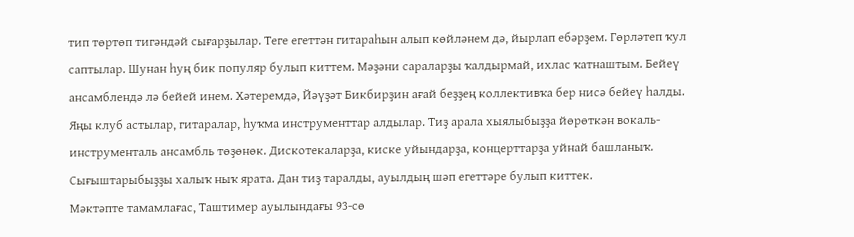тип төртөп тигәндәй сығарҙылар. Теге егеттән гитараһын алып көйләнем дә, йырлап ебәрҙем. Гөрләтеп ҡул саптылар. Шунан һуң бик популяр булып киттем. Мәҙәни сараларҙы ҡалдырмай, ихлас ҡатнаштым. Бейеү ансамблендә лә бейей инем. Хәтеремдә, Йәүҙәт Бикбирҙин ағай беҙҙең коллективҡа бер нисә бейеү һалды. Яңы клуб астылар, гитаралар, һуҡма инструменттар алдылар. Тиҙ арала хыялыбыҙҙа йөрөткән вокаль-инструменталь ансамбль төҙөнөк. Дискотекаларҙа, киске уйындарҙа, концерттарҙа уйнай башланыҡ. Сығыштарыбыҙҙы халыҡ ныҡ ярата. Дан тиҙ таралды, ауылдың шәп егеттәре булып киттек.
Мәктәпте тамамлағас, Таштимер ауылындағы 93-сө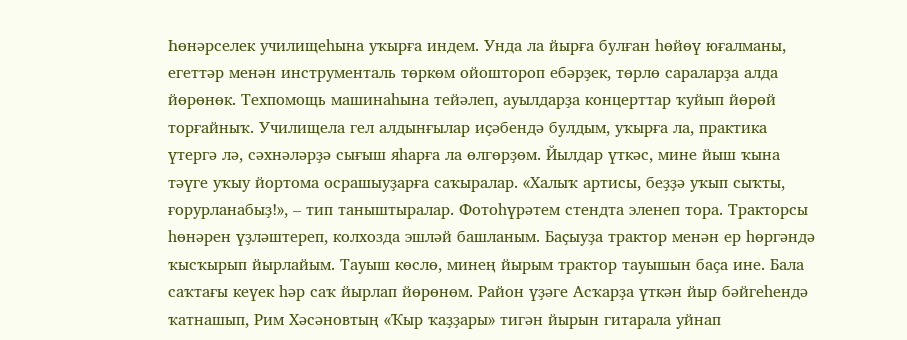Һөнәрселек училищеһына уҡырға индем. Унда ла йырға булған һөйөү юғалманы, егеттәр менән инструменталь төркөм ойоштороп ебәрҙек, төрлө сараларҙа алда йөрөнөк. Техпомощь машинаһына тейәлеп, ауылдарҙа концерттар ҡуйып йөрөй торғайныҡ. Училищела гел алдынғылар иҫәбендә булдым, уҡырға ла, практика үтергә лә, сәхнәләрҙә сығыш яһарға ла өлгөрҙөм. Йылдар үткәс, мине йыш ҡына тәүге уҡыу йортома осрашыуҙарға саҡыралар. «Халыҡ артисы, беҙҙә уҡып сыҡты, ғорурланабыҙ!», – тип таныштыралар. Фотоһүрәтем стендта эленеп тора. Тракторсы һөнәрен үҙләштереп, колхозда эшләй башланым. Баҫыуҙа трактор менән ер һөргәндә ҡысҡырып йырлайым. Тауыш көслө, минең йырым трактор тауышын баҫа ине. Бала саҡтағы кеүек һәр саҡ йырлап йөрөнөм. Район үҙәге Асҡарҙа үткән йыр бәйгеһендә ҡатнашып, Рим Хәсәновтың «Ҡыр ҡаҙҙары» тигән йырын гитарала уйнап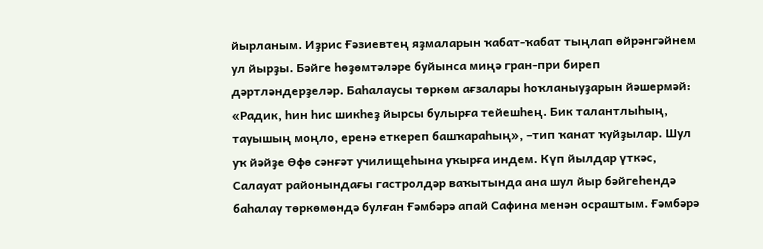йырланым. Иҙрис Ғәзиевтең яҙмаларын ҡабат-ҡабат тыңлап өйрәнгәйнем ул йырҙы. Бәйге һөҙөмтәләре буйынса миңә гран-при биреп дәртләндерҙеләр. Баһалаусы төркөм ағзалары һоҡланыуҙарын йәшермәй: «Радик, һин һис шикһеҙ йырсы булырға тейешһең. Бик талантлыһың, тауышың моңло, еренә еткереп башҡараһың», –тип ҡанат ҡуйҙылар. Шул уҡ йәйҙе Өфө сәнғәт училищеһына уҡырға индем. Күп йылдар үткәс, Салауат районындағы гастролдәр ваҡытында ана шул йыр бәйгеһендә баһалау төркөмөндә булған Ғәмбәрә апай Сафина менән осраштым. Ғәмбәрә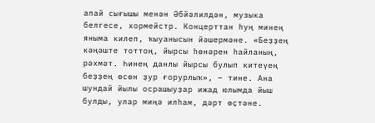апай сығышы менән Әбйәлилдән, музыка белгесе, хормейстр. Концерттан һуң минең яныма килеп, ҡыуанысын йәшермәне. «Беҙҙең кәңәште тоттоң, йырсы һөнәрен һайланың, рәхмәт. Һинең данлы йырсы булып китеүең беҙҙең өсөн ҙур ғорурлыҡ», – тине. Ана шундай йылы осрашыуҙар ижад юлымда йыш булды, улар миңә илһам, дәрт өҫтәне.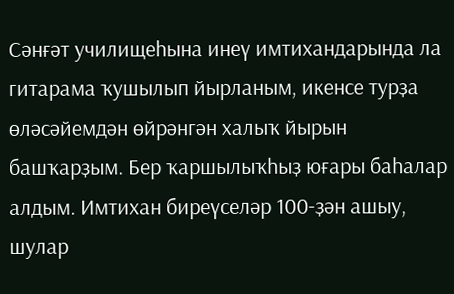Сәнғәт училищеһына инеү имтихандарында ла гитарама ҡушылып йырланым, икенсе турҙа өләсәйемдән өйрәнгән халыҡ йырын башҡарҙым. Бер ҡаршылыҡһыҙ юғары баһалар алдым. Имтихан биреүселәр 100-ҙән ашыу, шулар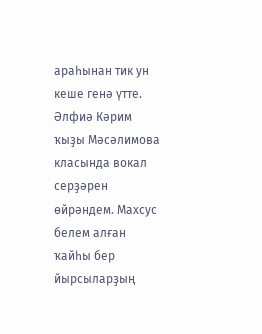араһынан тик ун кеше генә үтте. Әлфиә Кәрим ҡыҙы Мәсәлимова класында вокал серҙәрен өйрәндем. Махсус белем алған ҡайһы бер йырсыларҙың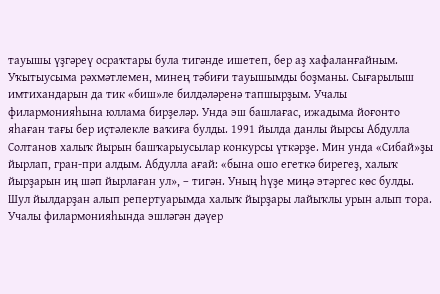тауышы үҙгәреү осраҡтары була тигәнде ишетеп, бер аҙ хафаланғайным. Уҡытыусыма рәхмәтлемен, минең тәбиғи тауышымды боҙманы. Сығарылыш имтихандарын да тик «биш»ле билдәләренә тапшырҙым. Учалы филармонияһына юллама бирҙеләр. Унда эш башлағас, ижадыма йоғонто яһаған тағы бер иҫтәлекле ваҡиға булды. 1991 йылда данлы йырсы Абдулла Солтанов халыҡ йырын башҡарыусылар конкурсы үткәрҙе. Мин унда «Сибай»ҙы йырлап, гран-при алдым. Абдулла ағай: «бына ошо егеткә бирегеҙ, халыҡ йырҙарын иң шәп йырлаған ул», – тигән. Уның һүҙе миңә этәргес көс булды. Шул йылдарҙан алып репертуарымда халыҡ йырҙары лайыҡлы урын алып тора.
Учалы филармонияһында эшләгән дәүер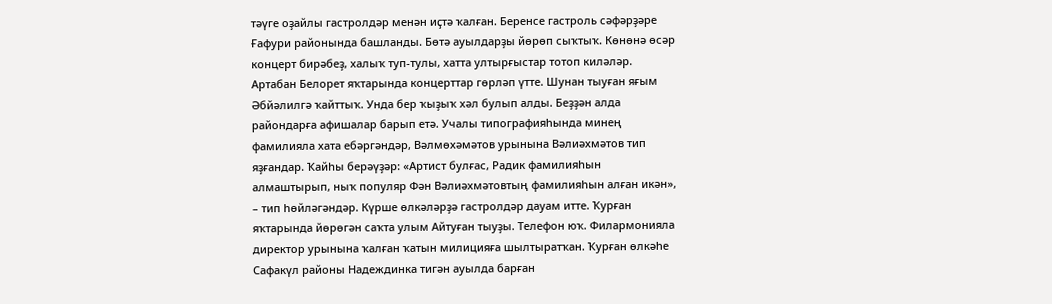тәүге оҙайлы гастролдәр менән иҫтә ҡалған. Беренсе гастроль сәфәрҙәре Ғафури районында башланды. Бөтә ауылдарҙы йөрөп сыҡтыҡ. Көнөнә өсәр концерт бирәбеҙ, халыҡ туп-тулы, хатта ултырғыстар тотоп киләләр. Артабан Белорет яҡтарында концерттар гөрләп үтте. Шунан тыуған яғым Әбйәлилгә ҡайттыҡ. Унда бер ҡыҙыҡ хәл булып алды. Беҙҙән алда райондарға афишалар барып етә. Учалы типографияһында минең фамилияла хата ебәргәндәр, Вәлмөхәмәтов урынына Вәлиәхмәтов тип яҙғандар. Ҡайһы берәүҙәр: «Артист булғас, Радик фамилияһын алмаштырып, ныҡ популяр Фән Вәлиәхмәтовтың фамилияһын алған икән», – тип һөйләгәндәр. Күрше өлкәләрҙә гастролдәр дауам итте. Ҡурған яҡтарында йөрөгән саҡта улым Айтуған тыуҙы. Телефон юҡ. Филармонияла директор урынына ҡалған ҡатын милицияға шылтыратҡан. Ҡурған өлкәһе Сафакүл районы Надеждинка тигән ауылда барған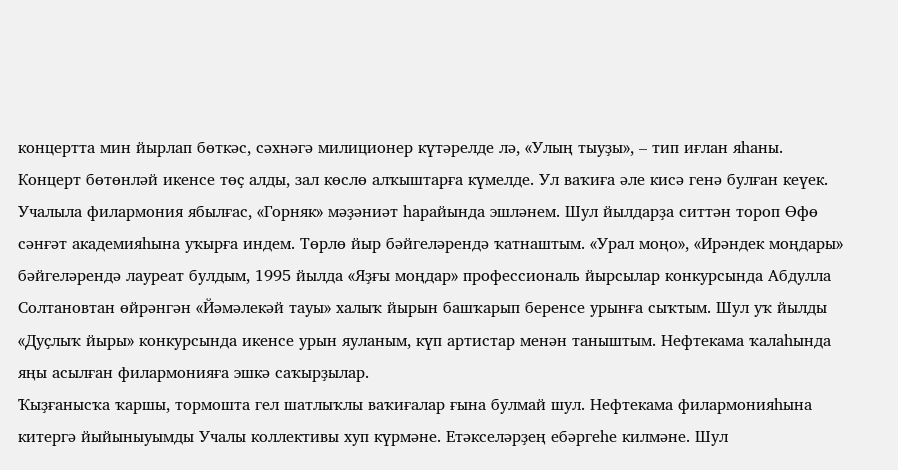концертта мин йырлап бөткәс, сәхнәгә милиционер күтәрелде лә, «Улың тыуҙы», – тип иғлан яһаны. Концерт бөтөнләй икенсе төҫ алды, зал көслө алҡыштарға күмелде. Ул ваҡиға әле кисә генә булған кеүек.
Учалыла филармония ябылғас, «Горняк» мәҙәниәт һарайында эшләнем. Шул йылдарҙа ситтән тороп Өфө сәнғәт академияһына уҡырға индем. Төрлө йыр бәйгеләрендә ҡатнаштым. «Урал моңо», «Ирәндек моңдары» бәйгеләрендә лауреат булдым, 1995 йылда «Яҙғы моңдар» профессиональ йырсылар конкурсында Абдулла Солтановтан өйрәнгән «Йәмәлекәй тауы» халыҡ йырын башҡарып беренсе урынға сыҡтым. Шул уҡ йылды «Дуҫлыҡ йыры» конкурсында икенсе урын яуланым, күп артистар менән таныштым. Нефтекама ҡалаһында яңы асылған филармонияға эшкә саҡырҙылар.
Ҡыҙғанысҡа ҡаршы, тормошта гел шатлыҡлы ваҡиғалар ғына булмай шул. Нефтекама филармонияһына китергә йыйыныуымды Учалы коллективы хуп күрмәне. Етәкселәрҙең ебәргеһе килмәне. Шул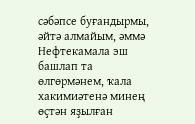сәбәпсе буғандырмы, әйтә алмайым, әммә Нефтекамала эш башлап та өлгөрмәнем, ҡала хакимиәтенә минең өҫтән яҙылған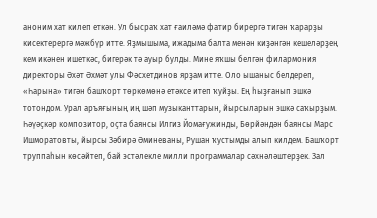аноним хат килеп еткән. Ул бысраҡ хат ғаиләмә фатир бирергә тигән ҡарарҙы кисектерергә мәжбүр итте. Яҙмышыма, ижадыма балта менән киҙәнгән кешеләрҙең кем икәнен ишеткәс, бигерәк тә ауыр булды. Мине яҡшы белгән филармония директоры Әхәт Әхмәт улы Фәсхетдинов ярҙам итте. Оло ышаныс белдереп, «Һарына» тигән башҡорт төркөмөнә етәксе итеп ҡуйҙы. Ең һыҙғанып эшкә тотондом. Урал аръяғының иң шәп музыканттарын, йырсыларын эшкә саҡырҙым. Һәүәҫкәр композитор, оҫта баянсы Илгиз Йомағужинды, Бөрйәндән баянсы Марс Ишморатовты, йырсы Зәбирә Әминеваны, Рушан ҡустымды алып килдем. Башҡорт труппаһын көсәйтеп, бай эстәлекле милли программалар сәхнәләштерҙек. Зал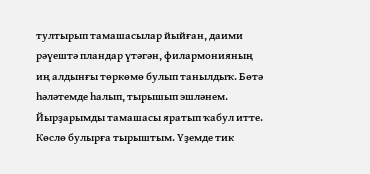тултырып тамашасылар йыйған, даими рәүештә пландар үтәгән, филармонияның иң алдынғы төркөмө булып танылдыҡ. Бөтә һәләтемде һалып, тырышып эшләнем. Йырҙарымды тамашасы яратып ҡабул итте. Көслө булырға тырыштым. Үҙемде тик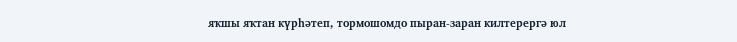яҡшы яҡтан күрһәтеп, тормошомдо пыран-заран килтерергә юл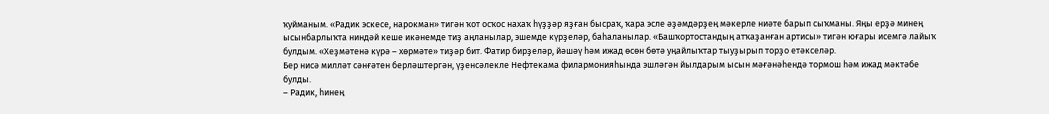ҡуйманым. «Радик эскесе, нарокман» тигән ҡот осҡос нахаҡ һүҙҙәр яҙған бысраҡ, ҡара эсле әҙәмдәрҙең мәкерле ниәте барып сыҡманы. Яңы ерҙә минең ысынбарлыҡта ниндәй кеше икәнемде тиҙ аңланылар, эшемде күрҙеләр, баһаланылар. «Башҡортостандың атҡаҙанған артисы» тигән юғары исемгә лайыҡ булдым. «Хеҙмәтенә күрә – хөрмәте» тиҙәр бит. Фатир бирҙеләр, йәшәү һәм ижад өсөн бөтә уңайлыҡтар тыуҙырып торҙо етәкселәр.
Бер нисә милләт сәнғәтен берләштергән, үҙенсәлекле Нефтекама филармонияһында эшләгән йылдарым ысын мәғәнәһендә тормош һәм ижад мәктәбе булды.
– Радик, һинең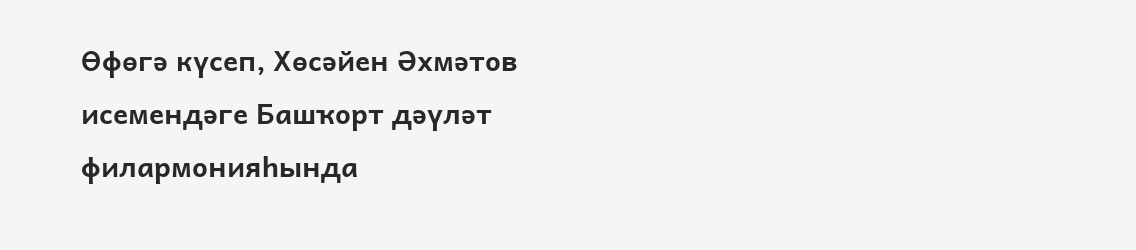Өфөгә күсеп, Хөсәйен Әхмәтов исемендәге Башҡорт дәүләт филармонияһында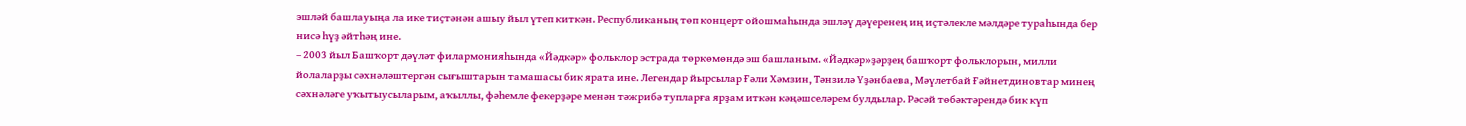эшләй башлауыңа ла ике тиҫтәнән ашыу йыл үтеп киткән. Республиканың төп концерт ойошмаһында эшләү дәүеренең иң иҫтәлекле мәлдәре тураһында бер нисә һүҙ әйтһәң ине.
– 2003 йыл Башҡорт дәүләт филармонияһында «Йәдкәр» фольклор эстрада төркөмөндә эш башланым. «Йәдкәр»ҙәрҙең башҡорт фольклорын, милли йолаларҙы сәхнәләштергән сығыштарын тамашасы бик ярата ине. Легендар йырсылар Ғәли Хәмзин, Тәнзилә Үҙәнбаева, Мәүлетбай Ғәйнетдиновтар минең сәхнәләге уҡытыусыларым, аҡыллы, фәһемле фекерҙәре менән тәжрибә тупларға ярҙам иткән кәңәшселәрем булдылар. Рәсәй төбәктәрендә бик күп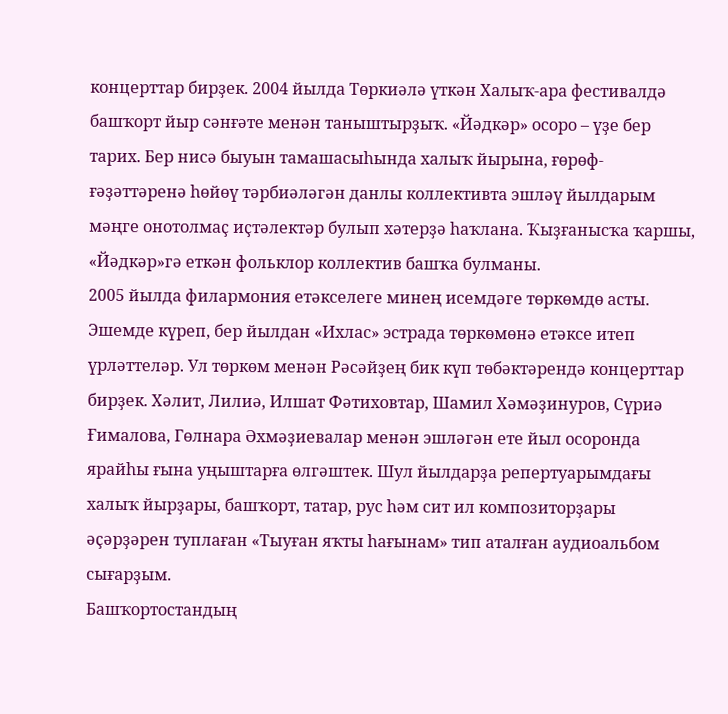концерттар бирҙек. 2004 йылда Төркиәлә үткән Халыҡ-ара фестивалдә башҡорт йыр сәнғәте менән таныштырҙыҡ. «Йәдкәр» осоро – үҙе бер тарих. Бер нисә быуын тамашасыһында халыҡ йырына, ғөрөф-ғәҙәттәренә һөйөү тәрбиәләгән данлы коллективта эшләү йылдарым мәңге онотолмаҫ иҫтәлектәр булып хәтерҙә һаҡлана. Ҡыҙғанысҡа ҡаршы, «Йәдкәр»гә еткән фольклор коллектив башҡа булманы.
2005 йылда филармония етәкселеге минең исемдәге төркөмдө асты. Эшемде күреп, бер йылдан «Ихлас» эстрада төркөмөнә етәксе итеп үрләттеләр. Ул төркөм менән Рәсәйҙең бик күп төбәктәрендә концерттар бирҙек. Хәлит, Лилиә, Илшат Фәтиховтар, Шамил Хәмәҙинуров, Сүриә Ғималова, Гөлнара Әхмәҙиевалар менән эшләгән ете йыл осоронда ярайһы ғына уңыштарға өлгәштек. Шул йылдарҙа репертуарымдағы халыҡ йырҙары, башҡорт, татар, рус һәм сит ил композиторҙары әҫәрҙәрен туплаған «Тыуған яҡты һағынам» тип аталған аудиоальбом сығарҙым.
Башҡортостандың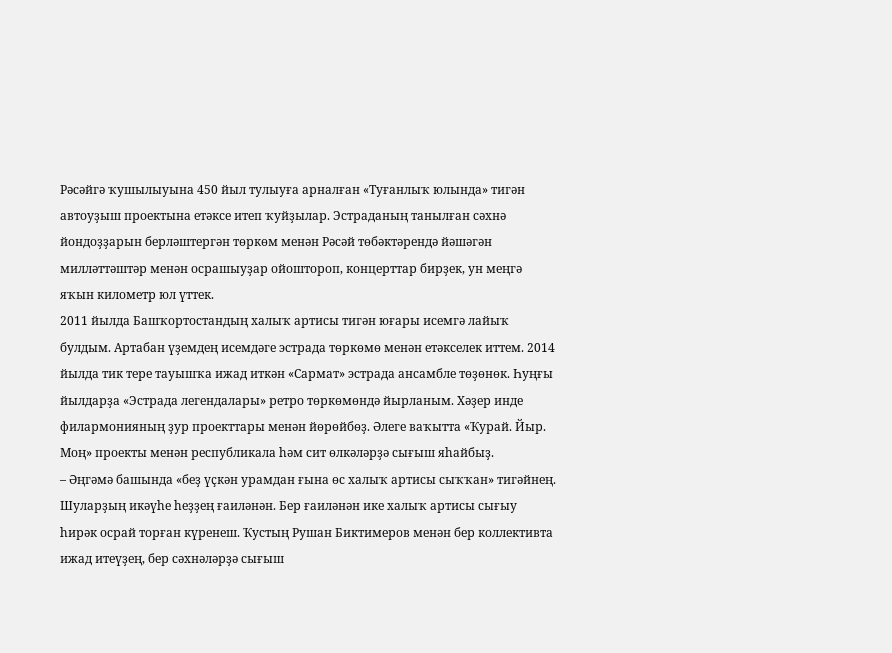Рәсәйгә ҡушылыуына 450 йыл тулыуға арналған «Туғанлыҡ юлында» тигән автоуҙыш проектына етәксе итеп ҡуйҙылар. Эстраданың танылған сәхнә йондоҙҙарын берләштергән төркөм менән Рәсәй төбәктәрендә йәшәгән милләттәштәр менән осрашыуҙар ойоштороп, концерттар бирҙек, ун меңгә яҡын километр юл үттек.
2011 йылда Башҡортостандың халыҡ артисы тигән юғары исемгә лайыҡ булдым. Артабан үҙемдең исемдәге эстрада төркөмө менән етәкселек иттем. 2014 йылда тик тере тауышҡа ижад иткән «Сармат» эстрада ансамбле төҙөнөк. Һуңғы йылдарҙа «Эстрада легендалары» ретро төркөмөндә йырланым. Хәҙер инде филармонияның ҙур проекттары менән йөрөйбөҙ. Әлеге ваҡытта «Ҡурай. Йыр. Моң» проекты менән республикала һәм сит өлкәләрҙә сығыш яһайбыҙ.
– Әңгәмә башында «беҙ үҫкән урамдан ғына өс халыҡ артисы сыҡҡан» тигәйнең. Шуларҙың икәүһе һеҙҙең ғаиләнән. Бер ғаиләнән ике халыҡ артисы сығыу һирәк осрай торған күренеш. Ҡустың Рушан Биктимеров менән бер коллективта ижад итеүҙең, бер сәхнәләрҙә сығыш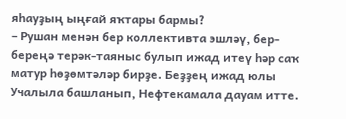яһауҙың ыңғай яҡтары бармы?
– Рушан менән бер коллективта эшләү, бер-береңә терәк-таяныс булып ижад итеү һәр саҡ матур һөҙөмтәләр бирҙе. Беҙҙең ижад юлы Учалыла башланып, Нефтекамала дауам итте.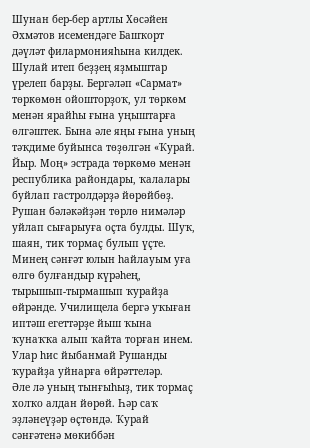Шунан бер-бер артлы Хөсәйен Әхмәтов исемендәге Башҡорт дәүләт филармонияһына килдек. Шулай итеп беҙҙең яҙмыштар үрелеп барҙы. Бергәләп «Сармат» төркөмөн ойошторҙоҡ, ул төркөм менән ярайһы ғына уңыштарға өлгәштек. Бына әле яңы ғына уның тәҡдиме буйынса төҙөлгән «Ҡурай. Йыр. Моң» эстрада төркөмө менән республика райондары, ҡалалары буйлап гастролдәрҙә йөрөйбөҙ.
Рушан бәләкәйҙән төрлө нимәләр уйлап сығарыуға оҫта булды. Шуҡ, шаян, тик тормаҫ булып үҫте. Минең сәнғәт юлын һайлауым уға өлгө булғандыр күрәһең, тырышып-тырмашып ҡурайҙа өйрәнде. Училищела бергә уҡыған иптәш егеттәрҙе йыш ҡына ҡунаҡҡа алып ҡайта торған инем. Улар һис йыбанмай Рушанды ҡурайҙа уйнарға өйрәттеләр.
Әле лә уның тынғыһыҙ, тик тормаҫ холҡо алдан йөрөй. Һәр саҡ эҙләнеүҙәр өҫтөндә. Ҡурай сәнғәтенә мөкиббән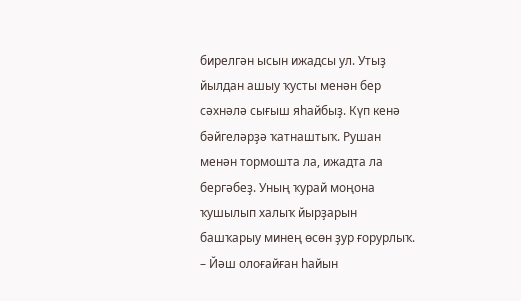бирелгән ысын ижадсы ул. Утыҙ йылдан ашыу ҡусты менән бер сәхнәлә сығыш яһайбыҙ. Күп кенә бәйгеләрҙә ҡатнаштыҡ. Рушан менән тормошта ла, ижадта ла бергәбеҙ. Уның ҡурай моңона ҡушылып халыҡ йырҙарын башҡарыу минең өсөн ҙур ғорурлыҡ.
– Йәш олоғайған һайын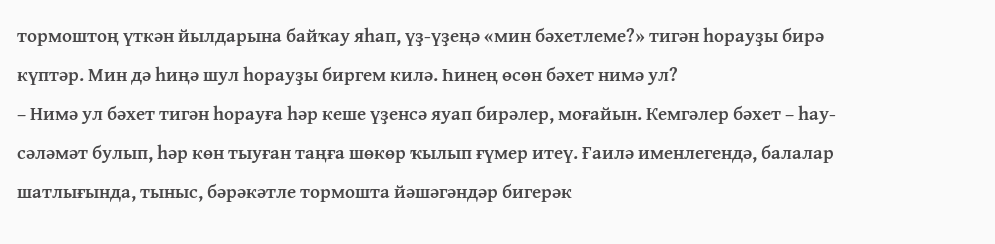тормоштоң үткән йылдарына байҡау яһап, үҙ-үҙеңә «мин бәхетлеме?» тигән һорауҙы бирә күптәр. Мин дә һиңә шул һорауҙы биргем килә. Һинең өсөн бәхет нимә ул?
– Нимә ул бәхет тигән һорауға һәр кеше үҙенсә яуап бирәлер, моғайын. Кемгәлер бәхет – һау-сәләмәт булып, һәр көн тыуған таңға шөкөр ҡылып ғүмер итеү. Ғаилә именлегендә, балалар шатлығында, тыныс, бәрәкәтле тормошта йәшәгәндәр бигерәк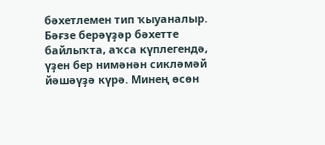бәхетлемен тип ҡыуаналыр. Бәғзе берәүҙәр бәхетте байлыҡта, аҡса күплегендә, үҙен бер нимәнән сикләмәй йәшәүҙә күрә. Минең өсөн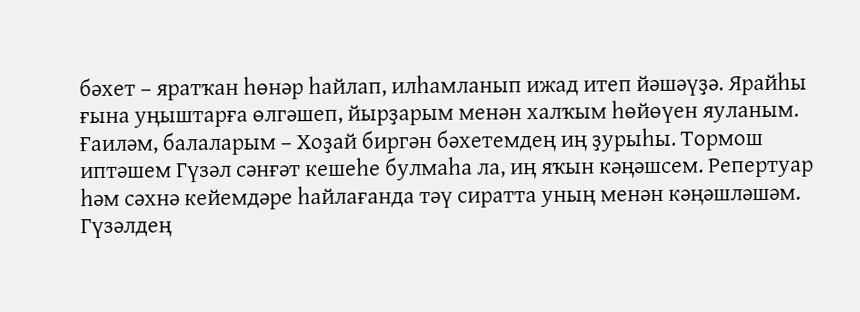бәхет – яратҡан һөнәр һайлап, илһамланып ижад итеп йәшәүҙә. Ярайһы ғына уңыштарға өлгәшеп, йырҙарым менән халҡым һөйөүен яуланым. Ғаиләм, балаларым – Хоҙай биргән бәхетемдең иң ҙурыһы. Тормош иптәшем Гүзәл сәнғәт кешеһе булмаһа ла, иң яҡын кәңәшсем. Репертуар һәм сәхнә кейемдәре һайлағанда тәү сиратта уның менән кәңәшләшәм. Гүзәлдең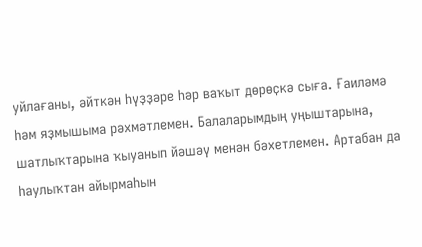уйлағаны, әйткән һүҙҙәре һәр ваҡыт дөрөҫкә сыға. Ғаиләмә һәм яҙмышыма рәхмәтлемен. Балаларымдың уңыштарына, шатлыҡтарына ҡыуанып йәшәү менән бәхетлемен. Артабан да һаулыҡтан айырмаһын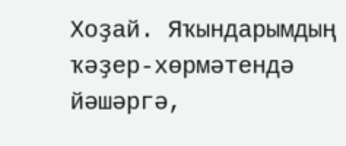Хоҙай. Яҡындарымдың ҡәҙер-хөрмәтендә йәшәргә,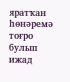яратҡан һөнәремә тоғро булып ижад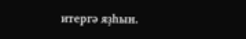итергә яҙһын.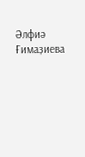Әлфиә Ғимаҙиева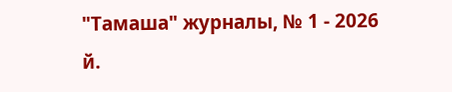"Тамаша" журналы, № 1 - 2026 й.